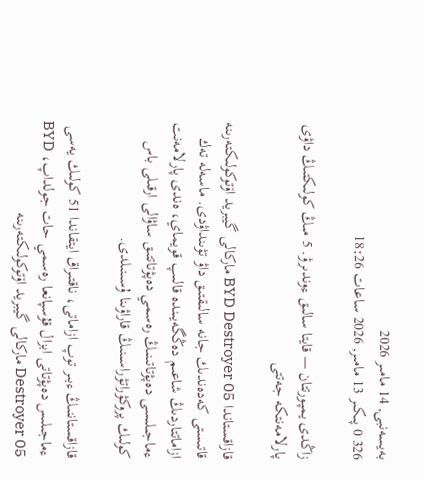بەيسەنبى, 14 مامىر 2026
326 0 پىكىر 13 مامىر, 2026 ساعات 18:26

زاڭدى يمپورتتان — قايتا سالىق ءوندىرۋ. 5 مىڭ كولىكتىڭ داۋى پارلامەنتكە جەتتى

قازاقستاندا BYD Destroyer 05 ماركالى گيبريد اۆتوكولىكتەرىنە قاتىستى كەدەندىك جانە سالىقتىق داۋ تۋىنداۋدى. ماسەلە تەك ازاماتتاردىڭ شاعىم دەڭگەيىندە قالىپ قويماي، ەندى پارلامەنت ءماجىلىسى دەپۋتاتىنىڭ رەسمي دەپۋتاتتىق ساۋالى ارقىلى باس كولىك پروكۋراتۋراسىنىڭ قاراۋىنا ۇسىنىلدى.

قازاقستاننىڭ ءبىر توپ ازاماتى، ناقتىراق ايتقاندا 51 كولىك يەسى ءماجىلىس دەپۋتاتى ابزال قۇسپانعا رەسمي حات جولداپ، BYD Destroyer 05 ماركالى گيبريد اۆتوكولىكتەرىنە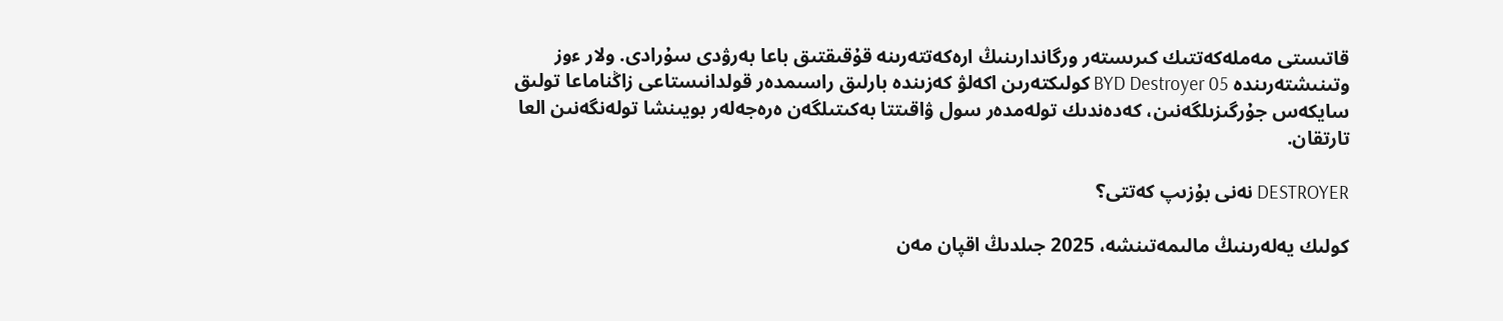قاتىستى مەملەكەتتىك كىرىستەر ورگاندارىنىڭ ارەكەتتەرىنە قۇقىقتىق باعا بەرۋدى سۇرادى. ولار ءوز وتىنىشتەرىندە BYD Destroyer 05 كولىكتەرىن اكەلۋ كەزىندە بارلىق راسىمدەر قولدانىستاعى زاڭناماعا تولىق سايكەس جۇرگىزىلگەنىن، كەدەندىك تولەمدەر سول ۋاقىتتا بەكىتىلگەن ەرەجەلەر بويىنشا تولەنگەنىن العا تارتقان.

DESTROYER نەنى بۇزىپ كەتتى؟

كولىك يەلەرىنىڭ مالىمەتىنشە، 2025 جىلدىڭ اقپان مەن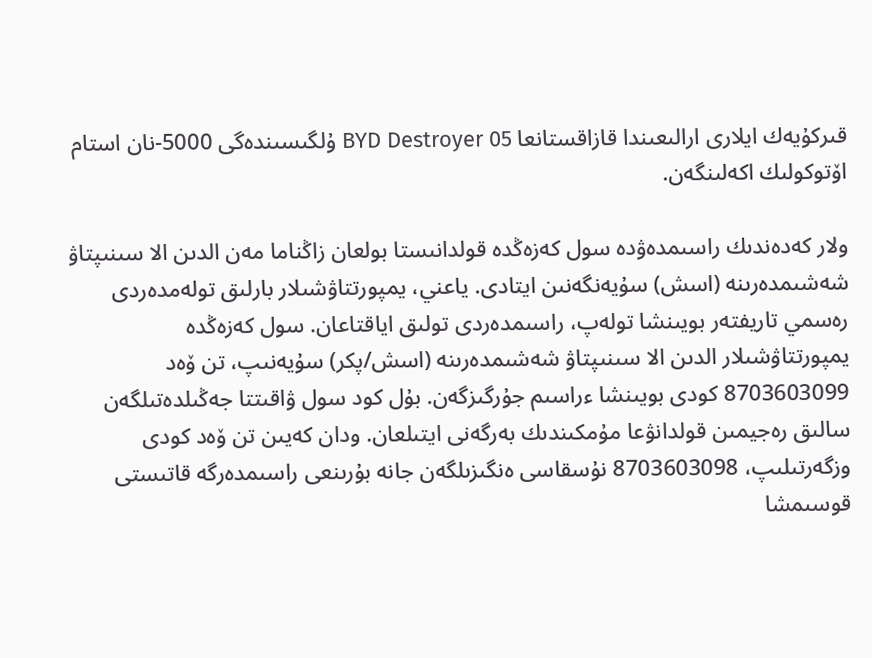قىركۇيەك ايلارى ارالىعىندا قازاقستانعا BYD Destroyer 05 ۇلگىسىندەگى 5000-نان استام اۆتوكولىك اكەلىنگەن.

ولار كەدەندىك راسىمدەۋدە سول كەزەڭدە قولدانىستا بولعان زاڭناما مەن الدىن الا سىنىپتاۋ شەشىمدەرىنە (اسش) سۇيەنگەنىن ايتادى. ياعني، يمپورتتاۋشىلار بارلىق تولەمدەردى رەسمي تاريفتەر بويىنشا تولەپ، راسىمدەردى تولىق اياقتاعان. سول كەزەڭدە يمپورتتاۋشىلار الدىن الا سىنىپتاۋ شەشىمدەرىنە (اسش/پكر) سۇيەنىپ، تن ۆەد 8703603099 كودى بويىنشا ءراسىم جۇرگىزگەن. بۇل كود سول ۋاقىتتا جەڭىلدەتىلگەن سالىق رەجيمىن قولدانۋعا مۇمكىندىك بەرگەنى ايتىلعان. ودان كەيىن تن ۆەد كودى وزگەرتىلىپ، 8703603098 نۇسقاسى ەنگىزىلگەن جانە بۇرىنعى راسىمدەرگە قاتىستى قوسىمشا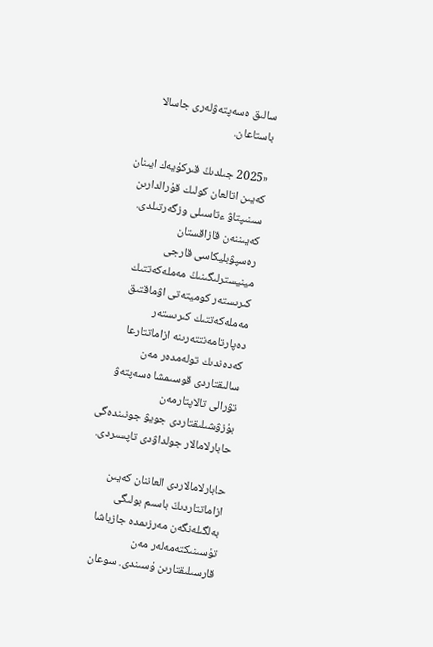سالىق ەسەپتەۋلەرى جاسالا باستاعان.

«2025 جىلدىڭ قىركۇيەك ايىنان كەيىن اتالعان كولىك قۇرالدارىن سىنىپتاۋ ءتاسىلى وزگەرتىلدى. كەيىننەن قازاقستان رەسپۋبليكاسى قارجى مينيسترلىگىنىڭ مەملەكەتتىك كىرىستەر كوميتەتى اۋماقتىق مەملەكەتتىك كىرىستەر دەپارتامەنتتەرىنە ازاماتتارعا كەدەندىك تولەمدەر مەن سالىقتاردى قوسىمشا ەسەپتەۋ تۋرالى تالاپتارمەن بۇزۋشىلىقتاردى جويۋ جونىندەگى حابارلامالار جولداۋدى تاپسىردى.

حابارلامالاردى العاننان كەيىن ازاماتتاردىڭ باسىم بولىگى بەلگىلەنگەن مەرزىمدە جازباشا تۇسىنىكتەمەلەر مەن قارسىلىقتارىن ۇسىندى. سوعان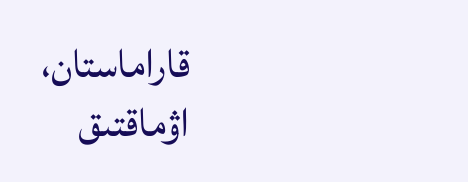قاراماستان، اۋماقتىق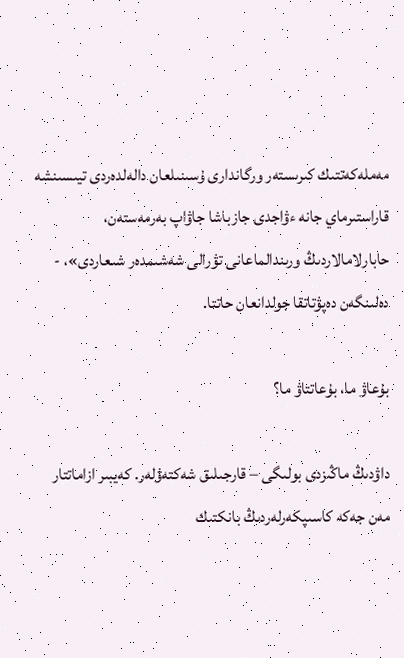مەملەكەتتىك كىرىستەر ورگاندارى ۇسىنىلعان دالەلدەردى تيىسىنشە قاراستىرماي جانە ءۋاجدى جازباشا جاۋاپ بەرمەستەن، حابارلامالاردىڭ ورىندالماعانى تۋرالى شەشىمدەر شىعاردى»، - دەلىنگەن دەپۋتاتقا جولدانعان حاتتا.

بۇعاۋ ما، بۇعاتتاۋ ما؟

داۋدىڭ ماڭىزدى بولىگى – قارجىلىق شەكتەۋلەر. كەيبىر ازاماتتار مەن جەكە كاسىپكەرلەردىڭ بانكتىك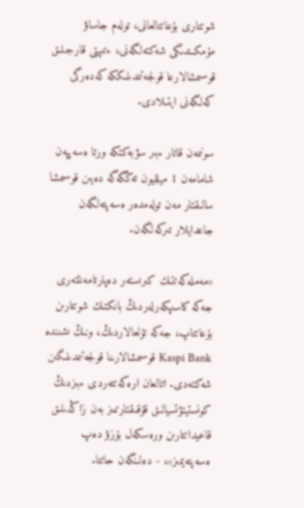شوتتارى بۇعاتتالعانى، تولەم جاساۋ مۇمكىندىگى شەكتەلگەنى، ءتىپتى قارجىلىق قوسىمشالارعا قولجەتىمدىلىككە كەدەرگى كەلگەنى ايتىلادى.

سونىمەن قاتار ءبىر سۋبەكتكە ورتا ەسەپپەن شامامەن 1 ميلليون تەڭگەگە دەيىن قوسىمشا سالىقتار مەن تولەمدەر ەسەپتەلگەن جاعدايلار تىركەلگەن.

«مەملەكەتتىك كىرىستەر دەپارتامەنتتەرى جەكە كاسىپكەرلەردىڭ بانكتىك شوتتارىن بۇعاتتاپ، جەكە تۇلعالاردىڭ، ونىڭ ىشىندە Kaspi Bank قوسىمشالارىنا قولجەتىمدىلىگىن شەكتەدى. اتالعان ارەكەتتەردى ءبىزدىڭ كونستيتۋتسيالىق قۇقىقتارىمىز بەن زاڭدىلىق قاعيداتتارىن ورەسكەل بۇزۋ دەپ ەسەپتەيمىز»، - دەلىنگەن حاتتا.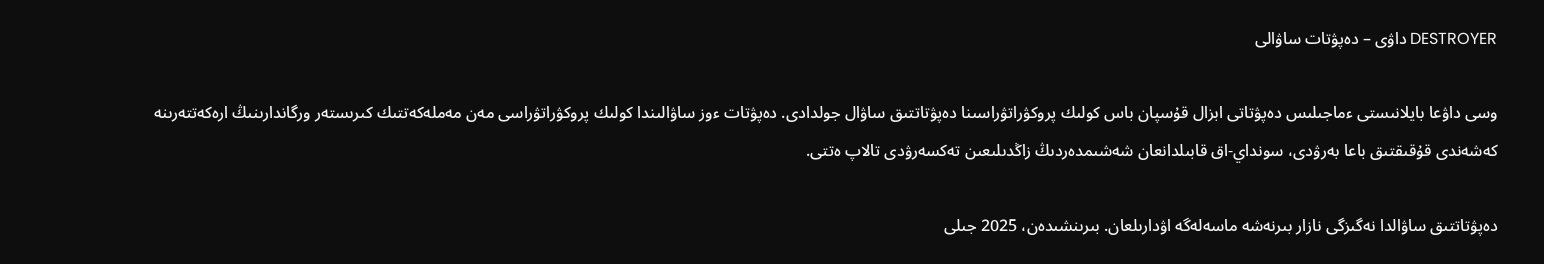DESTROYER داۋى – دەپۋتات ساۋالى

وسى داۋعا بايلانىستى ءماجىلىس دەپۋتاتى ابزال قۇسپان باس كولىك پروكۋراتۋراسىنا دەپۋتاتتىق ساۋال جولدادى. دەپۋتات ءوز ساۋالىندا كولىك پروكۋراتۋراسى مەن مەملەكەتتىك كىرىستەر ورگاندارىنىڭ ارەكەتتەرىنە كەشەندى قۇقىقتىق باعا بەرۋدى، سونداي-اق قابىلدانعان شەشىمدەردىڭ زاڭدىلىعىن تەكسەرۋدى تالاپ ەتتى.

دەپۋتاتتىق ساۋالدا نەگىزگى نازار بىرنەشە ماسەلەگە اۋدارىلعان. بىرىنشىدەن، 2025 جىلى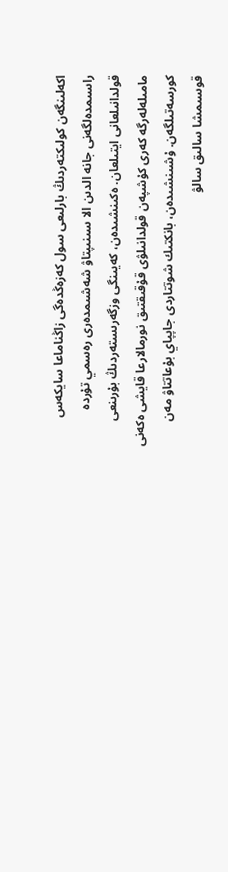اكەلىنگەن كولىكتەردىڭ بارلىعى سول كەزەڭدەگى زاڭناماعا سايكەس راسىمدەلگەنى جانە الدىن الا سىنىپتاۋ شەشىمدەرى رەسمي تۇردە قولدانىلعانى ايتىلعان. ەكىنشىدەن، كەيىنگى وزگەرىستەردىڭ بۇرىنعى مامىلەلەرگە كەرى كۇشپەن قولدانىلۋى قۇقىقتىق نورمالارعا قايشى ەكەنى كورسەتىلگەن. ۇشىنشىدەن، بانكتىك شوتتاردى جاپپاي بۇعاتتاۋ مەن قوسىمشا سالىق سالۋ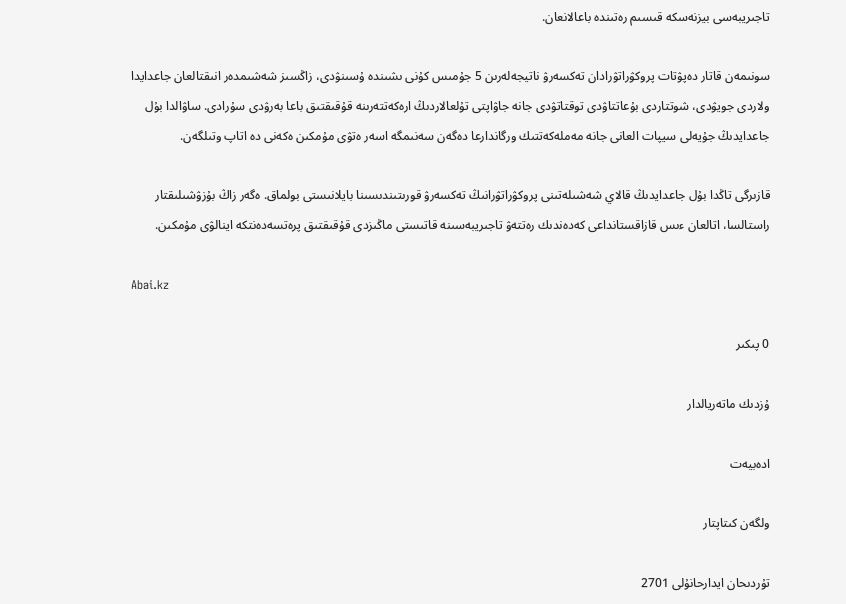تاجىريبەسى بيزنەسكە قىسىم رەتىندە باعالانعان.

سونىمەن قاتار دەپۋتات پروكۋراتۋرادان تەكسەرۋ ناتيجەلەرىن 5 جۇمىس كۇنى ىشىندە ۇسىنۋدى، زاڭسىز شەشىمدەر انىقتالعان جاعدايدا ولاردى جويۋدى، شوتتاردى بۇعاتتاۋدى توقتاتۋدى جانە جاۋاپتى تۇلعالاردىڭ ارەكەتتەرىنە قۇقىقتىق باعا بەرۋدى سۇرادى. ساۋالدا بۇل جاعدايدىڭ جۇيەلى سيپات العانى جانە مەملەكەتتىك ورگاندارعا دەگەن سەنىمگە اسەر ەتۋى مۇمكىن ەكەنى دە اتاپ وتىلگەن.

قازىرگى تاڭدا بۇل جاعدايدىڭ قالاي شەشىلەتىنى پروكۋراتۋرانىڭ تەكسەرۋ قورىتىندىسىنا بايلانىستى بولماق. ەگەر زاڭ بۇزۋشىلىقتار راستالسا، اتالعان ءىس قازاقستانداعى كەدەندىك رەتتەۋ تاجىريبەسىنە قاتىستى ماڭىزدى قۇقىقتىق پرەتسەدەنتكە اينالۋى مۇمكىن.

Abai.kz

0 پىكىر

ۇزدىك ماتەريالدار

ادەبيەت

ولگەن كىتاپتار

تۇردىحان ايدارحانۇلى 2701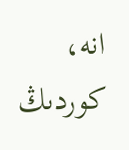انە، كوردىڭ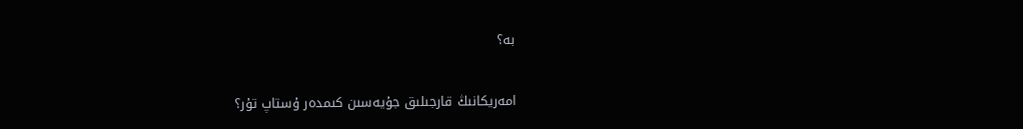بە؟

امەريكانىڭ قارجىلىق جۇيەسىن كىمدەر ۇستاپ تۇر؟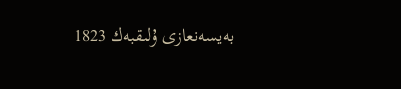بەيسەنعازى ۇلىقبەك 1823